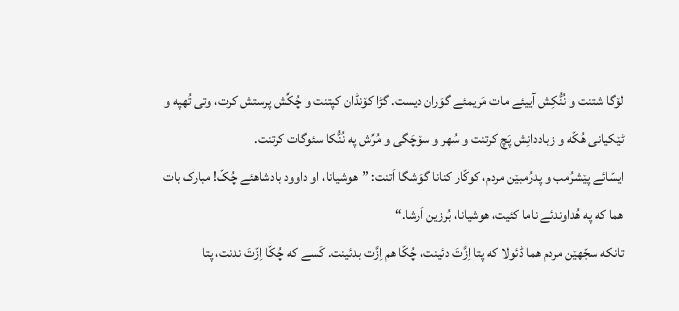لۆگا شتنت و نُنُّکِش آییئے مات مَریمئے گوَران دیست. گڑا کۆنڈان کپتنت و چُکِّش پرستش کرت، وتی تُهپه و ٹێکیانی هُکّه و زباددانِش پَچ کرتنت و سُهر و سۆچَگی و مُرِّش په نُنُّکا سئوگات کرتنت.
ایسّائے پێشرُمب و پدرُمبێن مردم، کوکّار کنانا گوَشگا اَتنت: ”هوشیانا، او داوود بادشاهئے چُکّ! مبارک بات هما که په هُداوندئے ناما کئیت، هوشیانا، بُرزین اَرشا.“
تانکه سجّهێن مردم هما ڈئولا که پتا اِزَّتَ دئینت، چُکّا هم اِزَّت بدئینت. کَسے که چُکّا اِزّتَ ندنت، پتا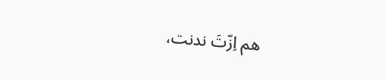هم اِزّتَ ندنت،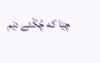چێا که چُکّئے دێم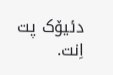دئیۆک پت اِنت.